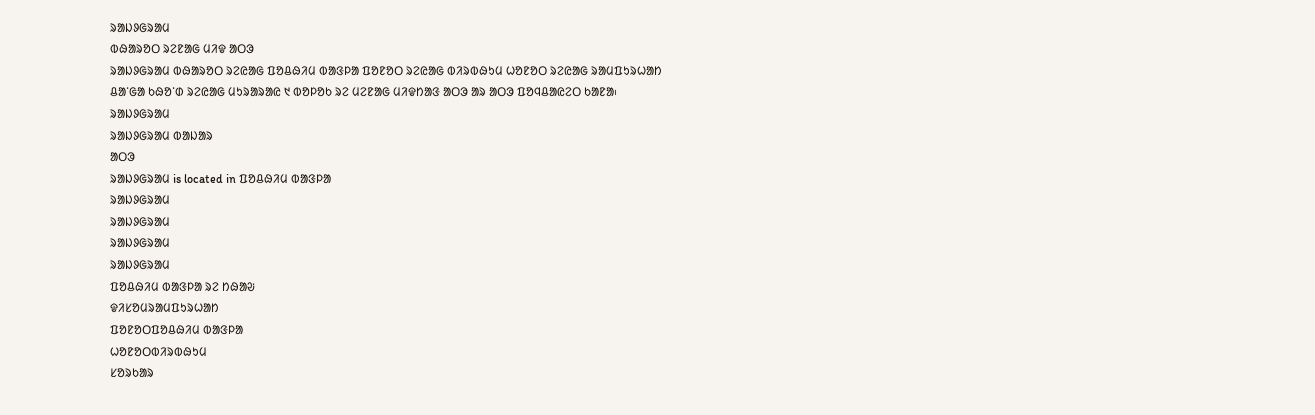ᱨᱟᱡᱽᱜᱨᱟᱢ
ᱵᱷᱟᱨᱚᱛ ᱨᱮᱱᱟᱜ ᱢᱤᱫ ᱟᱛᱳ
ᱨᱟᱡᱽᱜᱨᱟᱢ ᱵᱷᱟᱨᱚᱛ ᱨᱮᱭᱟᱜ ᱯᱚᱪᱷᱤᱢ ᱵᱟᱝᱞᱟ ᱯᱚᱱᱚᱛ ᱨᱮᱭᱟᱜ ᱵᱤᱨᱵᱷᱩᱢ ᱦᱚᱱᱚᱛ ᱨᱮᱭᱟᱜ ᱨᱟᱢᱯᱩᱨᱦᱟᱴ ᱪᱟᱸᱜᱟ ᱠᱷᱚᱸᱰ ᱨᱮᱭᱟᱜ ᱢᱩᱨᱟᱨᱟᱭ ᱑ ᱵᱚᱞᱚᱠ ᱨᱮ ᱢᱮᱱᱟᱜ ᱢᱤᱫᱴᱟᱝ ᱟᱛᱳ ᱟᱨ ᱟᱛᱳ ᱯᱚᱧᱪᱟᱭᱮᱛ ᱠᱟᱱᱟ᱾
ᱨᱟᱡᱽᱜᱨᱟᱢ
ᱨᱟᱡᱽᱜᱨᱟᱢ ᱵᱟᱡᱟᱨ
ᱟᱛᱳ
ᱨᱟᱡᱽᱜᱨᱟᱢ is located in ᱯᱚᱪᱷᱤᱢ ᱵᱟᱝᱞᱟ
ᱨᱟᱡᱽᱜᱨᱟᱢ
ᱨᱟᱡᱽᱜᱨᱟᱢ
ᱨᱟᱡᱽᱜᱨᱟᱢ
ᱨᱟᱡᱽᱜᱨᱟᱢ
ᱯᱚᱪᱷᱤᱢ ᱵᱟᱝᱞᱟ ᱨᱮ ᱴᱷᱟᱶ
ᱫᱤᱥᱚᱢᱨᱟᱢᱯᱩᱨᱦᱟᱴ
ᱯᱚᱱᱚᱛᱯᱚᱪᱷᱤᱢ ᱵᱟᱝᱞᱟ
ᱦᱚᱱᱚᱛᱵᱤᱨᱵᱷᱩᱢ
ᱥᱚᱨᱠᱟᱨ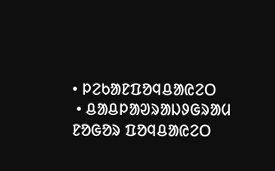• ᱞᱮᱠᱟᱱᱯᱚᱧᱪᱟᱭᱮᱛ
 • ᱪᱟᱪᱞᱟᱣᱨᱟᱡᱽᱜᱨᱟᱢ ᱱᱚᱜᱚᱨ ᱯᱚᱧᱪᱟᱭᱮᱛ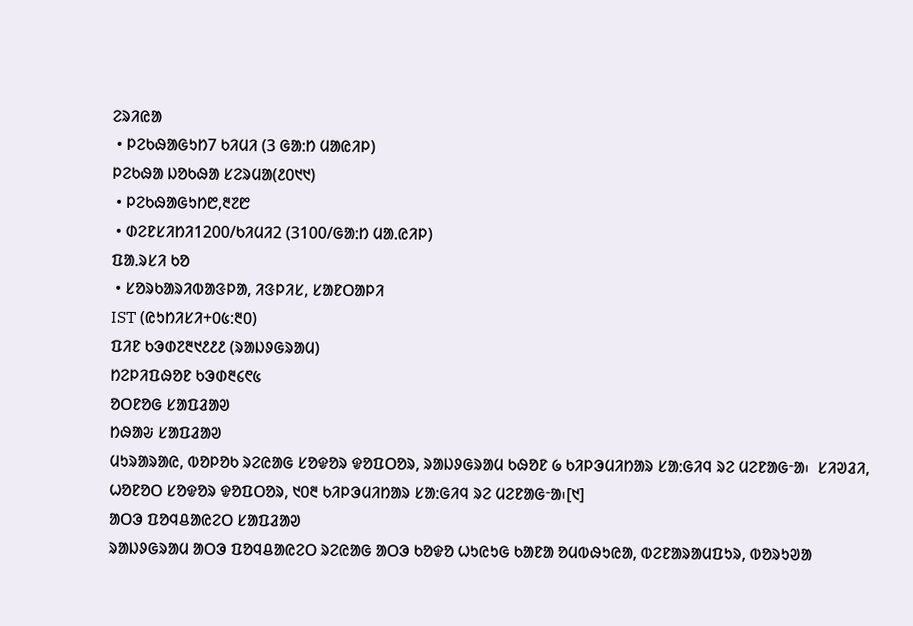ᱮᱨᱤᱭᱟ
 • ᱞᱮᱠᱷᱟᱜᱩᱴ7 ᱠᱤᱢᱤ (3 ᱜᱟᱺᱴ ᱢᱟᱭᱤᱞ)
ᱞᱮᱠᱷᱟ ᱡᱚᱠᱷᱟ ᱥᱮᱨᱢᱟ(᱒᱐᱑᱑)
 • ᱞᱮᱠᱷᱟᱜᱩᱴ᱘,᱓᱗᱘
 • ᱰᱮᱱᱥᱤᱴᱤ1200/ᱠᱤᱢᱤ2 (3100/ᱜᱟᱺᱴ ᱢᱟᱹᱭᱤᱞ)
ᱯᱟᱹᱨᱥᱤ ᱠᱚ
 • ᱥᱚᱨᱠᱟᱨᱤᱵᱟᱝᱞᱟ, ᱤᱝᱞᱤᱥ, ᱥᱟᱱᱛᱟᱞᱤ
IST (ᱭᱩᱴᱤᱥᱤ+᱐᱕:᱓᱐)
ᱯᱤᱱ ᱠᱳᱰ᱗᱓᱑᱒᱒᱒ (ᱨᱟᱡᱽᱜᱨᱟᱢ)
ᱴᱮᱞᱤᱯᱷᱚᱱ ᱠᱳᱰ᱓᱔᱖᱕
ᱚᱛᱱᱚᱜ ᱥᱟᱯᱲᱟᱣ
ᱴᱷᱟᱶ ᱥᱟᱯᱲᱟᱣ
ᱢᱩᱨᱟᱨᱟᱭ, ᱵᱚᱞᱚᱠ ᱨᱮᱭᱟᱜ ᱥᱚᱫᱚᱨ ᱫᱚᱯᱛᱚᱨ, ᱨᱟᱡᱽᱜᱨᱟᱢ ᱠᱷᱚᱱ ᱙ ᱠᱤᱞᱳᱢᱤᱴᱟᱨ ᱥᱟᱺᱜᱤᱧ ᱨᱮ ᱢᱮᱱᱟᱜᱼᱟ᱾  ᱥᱤᱣᱲᱤ, ᱦᱚᱱᱚᱛ ᱥᱚᱫᱚᱨ ᱫᱚᱯᱛᱚᱨ, ᱑᱐᱓ ᱠᱤᱞᱳᱢᱤᱴᱟᱨ ᱥᱟᱺᱜᱤᱧ ᱨᱮ ᱢᱮᱱᱟᱜᱼᱟ᱾[᱑]
ᱟᱛᱳ ᱯᱚᱧᱪᱟᱭᱮᱛ ᱥᱟᱯᱲᱟᱣ
ᱨᱟᱡᱽᱜᱨᱟᱢ ᱟᱛᱳ ᱯᱚᱧᱪᱟᱭᱮᱛ ᱨᱮᱭᱟᱜ ᱟᱛᱳ ᱠᱚᱫᱚ ᱦᱩᱭᱩᱜ ᱠᱟᱱᱟ ᱚᱢᱵᱷᱩᱭᱟ, ᱵᱮᱱᱟᱨᱟᱢᱯᱩᱨ, ᱵᱚᱨᱩᱣᱟ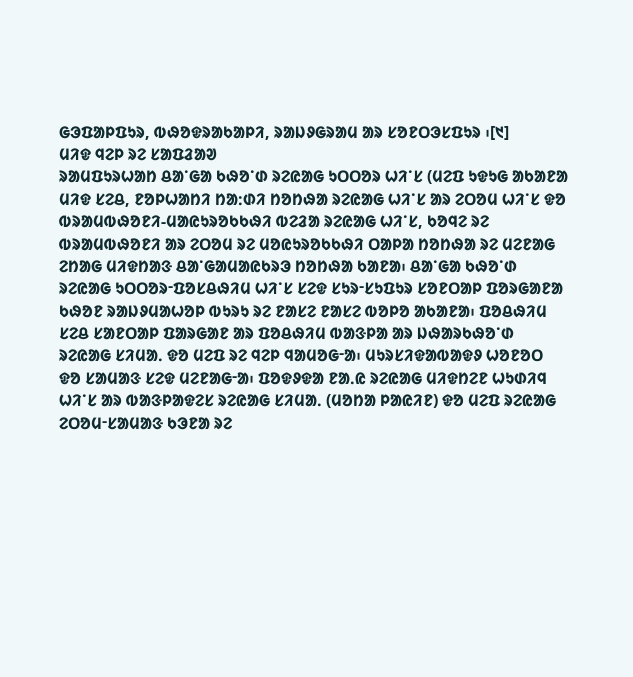ᱜᱳᱯᱟᱞᱯᱩᱨ, ᱵᱷᱚᱫᱨᱟᱠᱟᱞᱤ, ᱨᱟᱡᱽᱜᱨᱟᱢ ᱟᱨ ᱥᱚᱱᱛᱳᱥᱯᱩᱨ ᱾[᱑]
ᱢᱤᱫ ᱧᱮᱞ ᱨᱮ ᱥᱟᱯᱲᱟᱣ
ᱨᱟᱢᱯᱩᱨᱦᱟᱴ ᱪᱟᱸᱜᱟ ᱠᱷᱚᱸᱰ ᱨᱮᱭᱟᱜ ᱩᱛᱛᱚᱨ ᱦᱤᱸᱥ (ᱢᱮᱯ ᱩᱫᱩᱜ ᱟᱠᱟᱱᱟ ᱢᱤᱫ ᱥᱮᱪ, ᱱᱚᱞᱦᱟᱴᱤ ᱴᱟᱺᱰᱤ ᱴᱚᱴᱷᱟ ᱨᱮᱭᱟᱜ ᱦᱤᱸᱥ ᱟᱨ ᱮᱛᱚᱢ ᱦᱤᱸᱥ ᱫᱚ ᱵᱨᱟᱢᱵᱷᱚᱱᱤ-ᱢᱟᱭᱩᱨᱚᱠᱠᱷᱤ ᱵᱮᱲᱟ ᱨᱮᱭᱟᱜ ᱦᱤᱸᱥ, ᱠᱚᱧᱮ ᱨᱮ ᱵᱨᱟᱢᱵᱷᱚᱱᱤ ᱟᱨ ᱮᱛᱚᱢ ᱨᱮ ᱢᱚᱭᱩᱨᱚᱠᱠᱷᱤ ᱛᱟᱞᱟ ᱴᱚᱴᱷᱟ ᱨᱮ ᱢᱮᱱᱟᱜ ᱮᱴᱟᱜ ᱢᱤᱫᱴᱟᱝ ᱪᱟᱸᱜᱟᱢᱟᱭᱠᱨᱳ ᱴᱚᱴᱷᱟ ᱠᱟᱱᱟ᱾ ᱪᱟᱸᱜᱟ ᱠᱷᱚᱸᱰ ᱨᱮᱭᱟᱜ ᱩᱛᱛᱚᱨᱼᱯᱚᱥᱪᱷᱤᱢ ᱦᱤᱸᱥ ᱥᱮᱫ ᱥᱩᱨᱼᱥᱩᱯᱩᱨ ᱥᱚᱱᱛᱟᱞ ᱯᱚᱨᱜᱟᱱᱟ ᱠᱷᱚᱱ ᱨᱟᱡᱽᱢᱟᱦᱚᱞ ᱵᱩᱨᱩ ᱨᱮ ᱱᱟᱥᱮ ᱱᱟᱥᱮ ᱵᱚᱞᱚ ᱟᱠᱟᱱᱟ᱾ ᱯᱚᱪᱷᱤᱢ ᱥᱮᱪ ᱥᱟᱱᱛᱟᱞ ᱯᱟᱨᱜᱟᱱ ᱟᱨ ᱯᱚᱪᱷᱤᱢ ᱵᱟᱝᱞᱟ ᱟᱨ ᱡᱷᱟᱨᱠᱷᱚᱸᱰ ᱨᱮᱭᱟᱜ ᱥᱤᱢᱟᱹ ᱫᱚ ᱢᱮᱯ ᱨᱮ ᱧᱮᱞ ᱧᱟᱢᱚᱜᱼᱟ᱾ ᱢᱩᱨᱥᱤᱫᱟᱵᱟᱫᱽ ᱦᱚᱱᱚᱛ ᱫᱚ ᱥᱟᱢᱟᱝ ᱥᱮᱫ ᱢᱮᱱᱟᱜᱼᱟ᱾ ᱯᱚᱫᱽᱫᱟ ᱱᱟᱹᱭ ᱨᱮᱭᱟᱜ ᱢᱤᱫᱴᱮᱱ ᱦᱩᱰᱤᱧ ᱦᱤᱸᱥ ᱟᱨ ᱵᱟᱝᱞᱟᱫᱮᱥ ᱨᱮᱭᱟᱜ ᱥᱤᱢᱟᱹ (ᱢᱚᱴᱟ ᱞᱟᱭᱤᱱ) ᱫᱚ ᱢᱮᱯ ᱨᱮᱭᱟᱜ ᱮᱛᱚᱢᱼᱥᱟᱢᱟᱝ ᱠᱳᱱᱟ ᱨᱮ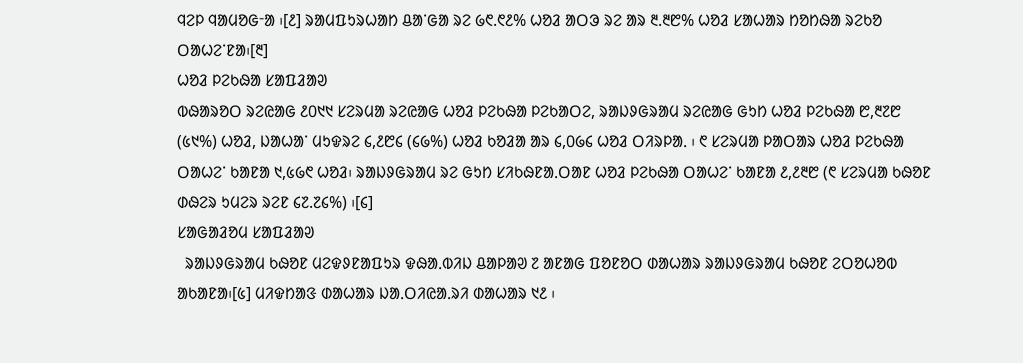ᱧᱮᱞ ᱧᱟᱢᱚᱜᱼᱟ ᱾[᱒] ᱨᱟᱢᱯᱩᱨᱦᱟᱴ ᱪᱟᱸᱜᱟ ᱨᱮ ᱙᱖.᱖᱒% ᱦᱚᱲ ᱟᱛᱳ ᱨᱮ ᱟᱨ ᱓.᱓᱘% ᱦᱚᱲ ᱥᱟᱦᱟᱨ ᱴᱚᱴᱷᱟ ᱨᱮᱠᱚ ᱛᱟᱦᱮᱸᱱᱟ᱾[᱓]
ᱦᱚᱲ ᱞᱮᱠᱷᱟ ᱥᱟᱯᱲᱟᱣ
ᱵᱷᱟᱨᱚᱛ ᱨᱮᱭᱟᱜ ᱒᱐᱑᱑ ᱥᱮᱨᱢᱟ ᱨᱮᱭᱟᱜ ᱦᱚᱲ ᱞᱮᱠᱷᱟ ᱞᱮᱠᱟᱛᱮ, ᱨᱟᱡᱽᱜᱨᱟᱢ ᱨᱮᱭᱟᱜ ᱜᱩᱴ ᱦᱚᱲ ᱞᱮᱠᱷᱟ ᱘,᱓᱗᱘ (᱕᱑%) ᱦᱚᱲ, ᱡᱟᱦᱟᱸ ᱢᱩᱫᱨᱮ ᱔,᱒᱘᱔ (᱔᱙%) ᱦᱚᱲ ᱠᱚᱲᱟ ᱟᱨ ᱔,᱐᱙᱔ ᱦᱚᱲ ᱛᱤᱨᱞᱟᱹ ᱾ ᱖ ᱥᱮᱨᱢᱟ ᱞᱟᱛᱟᱨ ᱦᱚᱲ ᱞᱮᱠᱷᱟ ᱛᱟᱦᱮᱸ ᱠᱟᱱᱟ ᱑,᱕᱙᱖ ᱦᱚᱲ᱾ ᱨᱟᱡᱽᱜᱨᱟᱢ ᱨᱮ ᱜᱩᱴ ᱥᱤᱠᱷᱱᱟᱹᱛᱟᱱ ᱦᱚᱲ ᱞᱮᱠᱷᱟ ᱛᱟᱦᱮᱸ ᱠᱟᱱᱟ ᱒,᱒᱓᱘ (᱖ ᱥᱮᱨᱢᱟ ᱠᱷᱚᱱ ᱰᱷᱮᱨ ᱩᱢᱮᱨ ᱨᱮᱱ ᱔᱗.᱗᱔%) ᱾[᱔]
ᱥᱟᱜᱟᱲᱚᱢ ᱥᱟᱯᱲᱟᱣ
  ᱨᱟᱡᱽᱜᱨᱟᱢ ᱠᱷᱚᱱ ᱢᱮᱫᱽᱱᱟᱯᱩᱨ ᱫᱷᱟᱹᱵᱤᱡ ᱪᱟᱞᱟᱣ ᱗ ᱟᱱᱟᱜ ᱯᱚᱱᱚᱛ ᱰᱟᱦᱟᱨ ᱨᱟᱡᱽᱜᱨᱟᱢ ᱠᱷᱚᱱ ᱮᱛᱚᱦᱚᱵ ᱟᱠᱟᱱᱟ᱾[᱕] ᱢᱤᱫᱴᱟᱝ ᱰᱟᱦᱟᱨ ᱡᱟᱹᱛᱤᱭᱟᱹᱨᱤ ᱰᱟᱦᱟᱨ ᱑᱒ ᱾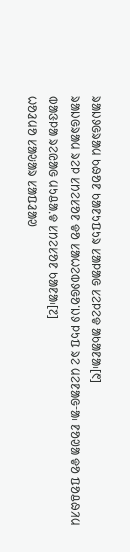ᱨᱟᱡᱽᱜᱨᱟᱢ ᱠᱷᱚᱱ ᱠᱟᱱᱩᱯᱩᱨ ᱥᱟᱞᱟᱜ ᱥᱮᱞᱮᱫ ᱟᱠᱟᱱᱟ᱾[᱖]
ᱨᱟᱡᱜᱨᱟᱢ ᱨᱮᱞ ᱥᱴᱮᱥᱚᱱ ᱫᱚ ᱥᱟᱦᱮᱵᱽᱜᱚᱸᱡᱽ ᱞᱩᱯ ᱨᱮ ᱢᱮᱱᱟᱜᱼᱟ᱾ ᱱᱚᱣᱟ ᱫᱚ ᱯᱚᱪᱷᱤᱢ ᱵᱟᱝᱞᱟ ᱨᱮᱭᱟᱜ ᱢᱩᱪᱟᱹᱫ ᱥᱴᱮᱥᱚᱱ ᱠᱟᱱᱟ᱾[᱗]
ᱦᱚᱲᱢᱚ ᱥᱟᱶᱟᱨ ᱥᱟᱯᱲᱟᱣ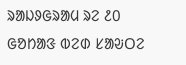ᱨᱟᱡᱽᱜᱨᱟᱢ ᱨᱮ ᱒᱐ ᱜᱚᱴᱟᱝ ᱵᱮᱰ ᱥᱟᱶᱛᱮ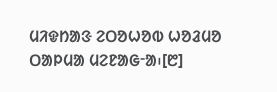ᱢᱤᱫᱴᱟᱝ ᱮᱛᱚᱦᱚᱵ ᱦᱚᱲᱢᱚ ᱛᱟᱞᱢᱟ ᱢᱮᱱᱟᱜᱼᱟ᱾[᱘]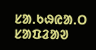ᱥᱟᱹᱠᱷᱭᱟᱹᱛ ᱥᱟᱯᱲᱟᱣ